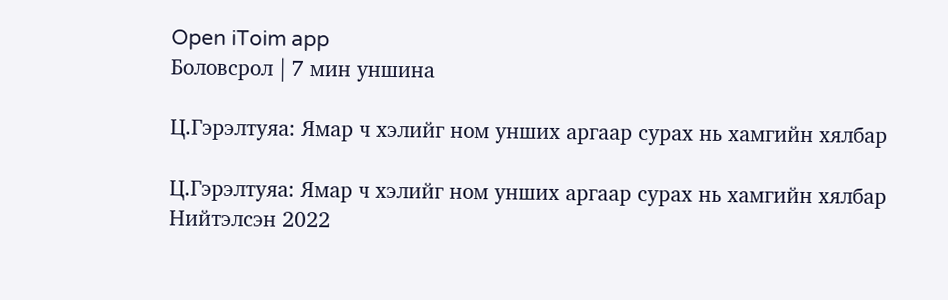Open iToim app
Боловсрол | 7 мин уншина

Ц.Гэрэлтуяа: Ямар ч хэлийг ном унших аргаар сурах нь хамгийн хялбар

Ц.Гэрэлтуяа: Ямар ч хэлийг ном унших аргаар сурах нь хамгийн хялбар
Нийтэлсэн 2022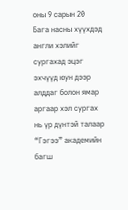оны 9 сарын 20
Бага насны хүүхдэд англи хэлийг сургахад эцэг эхчүүд юун дээр алддаг болон ямар аргаар хэл сургах нь үр дүнтэй талаар “Гэгээ” академийн багш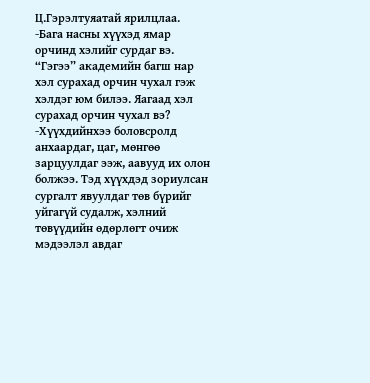Ц.Гэрэлтуяатай ярилцлаа.
-Бага насны хүүхэд ямар орчинд хэлийг сурдаг вэ. “Гэгээ” академийн багш нар хэл сурахад орчин чухал гэж хэлдэг юм билээ. Яагаад хэл сурахад орчин чухал вэ?
-Хүүхдийнхээ боловсролд анхаардаг, цаг, мөнгөө зарцуулдаг ээж, аавууд их олон болжээ. Тэд хүүхдэд зориулсан сургалт явуулдаг төв бүрийг уйгагүй судалж, хэлний төвүүдийн өдөрлөгт очиж мэдээлэл авдаг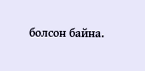болсон байна.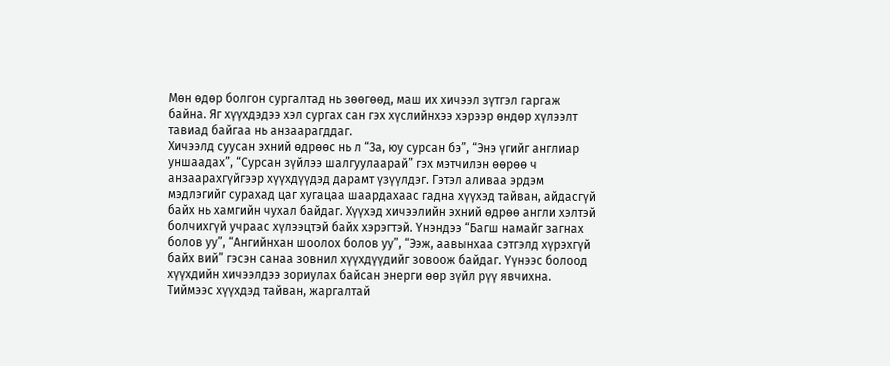Мөн өдөр болгон сургалтад нь зөөгөөд, маш их хичээл зүтгэл гаргаж байна. Яг хүүхдэдээ хэл сургах сан гэх хүслийнхээ хэрээр өндөр хүлээлт тавиад байгаа нь анзаарагддаг.
Хичээлд суусан эхний өдрөөс нь л “За, юу сурсан бэ”, “Энэ үгийг англиар уншаадах”, “Сурсан зүйлээ шалгуулаарай” гэх мэтчилэн өөрөө ч анзаарахгүйгээр хүүхдүүдэд дарамт үзүүлдэг. Гэтэл аливаа эрдэм мэдлэгийг сурахад цаг хугацаа шаардахаас гадна хүүхэд тайван, айдасгүй байх нь хамгийн чухал байдаг. Хүүхэд хичээлийн эхний өдрөө англи хэлтэй болчихгүй учраас хүлээцтэй байх хэрэгтэй. Үнэндээ “Багш намайг загнах болов уу”, “Ангийнхан шоолох болов уу”, “Ээж, аавынхаа сэтгэлд хүрэхгүй байх вий” гэсэн санаа зовнил хүүхдүүдийг зовоож байдаг. Үүнээс болоод хүүхдийн хичээлдээ зориулах байсан энерги өөр зүйл рүү явчихна. Тиймээс хүүхдэд тайван, жаргалтай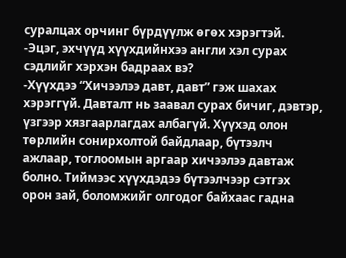суралцах орчинг бүрдүүлж өгөх хэрэгтэй.
-Эцэг, эхчүүд хүүхдийнхээ англи хэл сурах сэдлийг хэрхэн бадраах вэ?
-Хүүхдээ “Хичээлээ давт, давт” гэж шахах хэрэггүй. Давталт нь заавал сурах бичиг, дэвтэр, үзгээр хязгаарлагдах албагүй. Хүүхэд олон төрлийн сонирхолтой байдлаар, бүтээлч ажлаар, тоглоомын аргаар хичээлээ давтаж болно. Тиймээс хүүхдэдээ бүтээлчээр сэтгэх орон зай, боломжийг олгодог байхаас гадна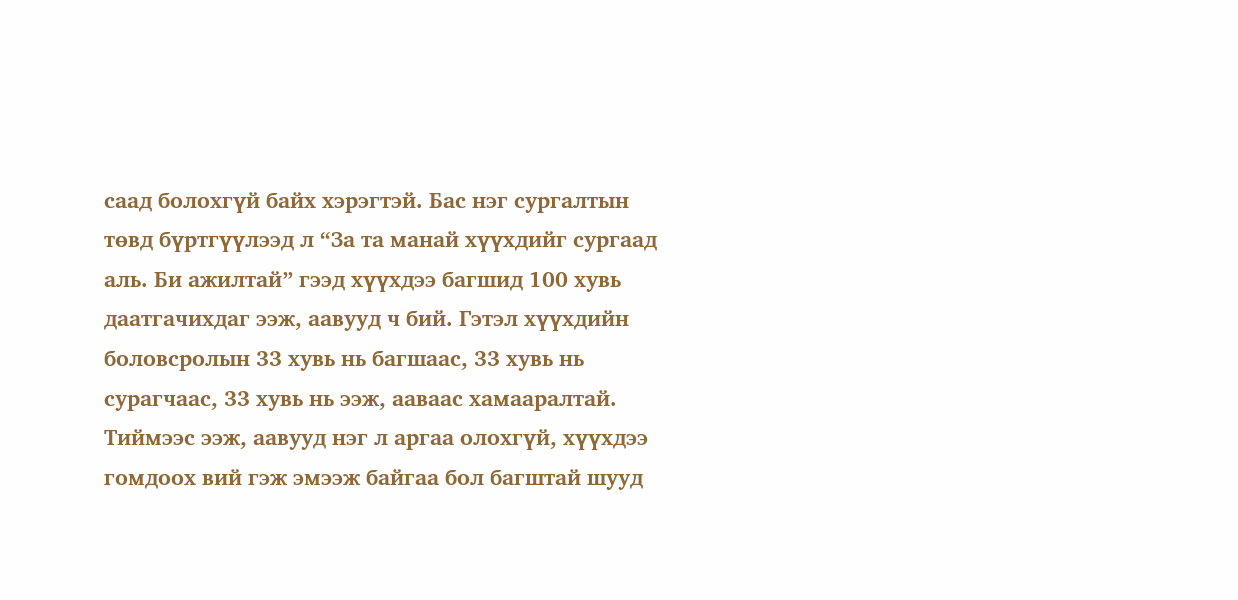саад болохгүй байх хэрэгтэй. Бас нэг сургалтын төвд бүртгүүлээд л “За та манай хүүхдийг сургаад аль. Би ажилтай” гээд хүүхдээ багшид 100 хувь даатгачихдаг ээж, аавууд ч бий. Гэтэл хүүхдийн боловсролын 33 хувь нь багшаас, 33 хувь нь сурагчаас, 33 хувь нь ээж, ааваас хамааралтай. Тиймээс ээж, аавууд нэг л аргаа олохгүй, хүүхдээ гомдоох вий гэж эмээж байгаа бол багштай шууд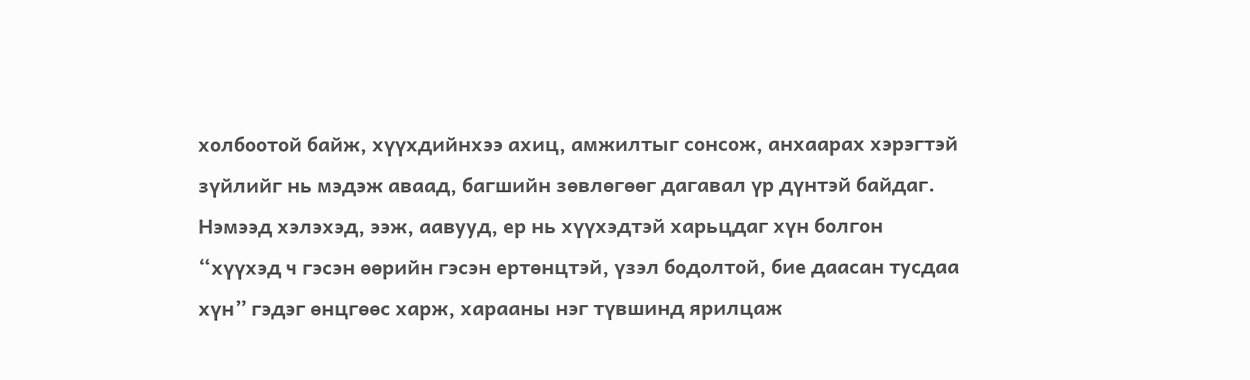холбоотой байж, хүүхдийнхээ ахиц, амжилтыг сонсож, анхаарах хэрэгтэй зүйлийг нь мэдэж аваад, багшийн зөвлөгөөг дагавал үр дүнтэй байдаг.
Нэмээд хэлэхэд, ээж, аавууд, ер нь хүүхэдтэй харьцдаг хүн болгон “хүүхэд ч гэсэн өөрийн гэсэн ертөнцтэй, үзэл бодолтой, бие даасан тусдаа хүн” гэдэг өнцгөөс харж, харааны нэг түвшинд ярилцаж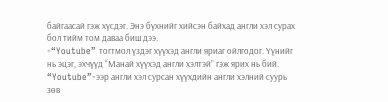байгаасай гэж хүсдэг. Энэ бүхнийг хийсэн байхад англи хэл сурах бол тийм том даваа биш дээ.
-“Youtube” тогтмол үздэг хүүхэд англи яриаг ойлгодог. Үүнийг нь эцэг, эхчүүд “Манай хүүхэд англи хэлтэй” гэж ярих нь бий. “Youtube”-ээр англи хэл сурсан хүүхдийн англи хэлний суурь зөв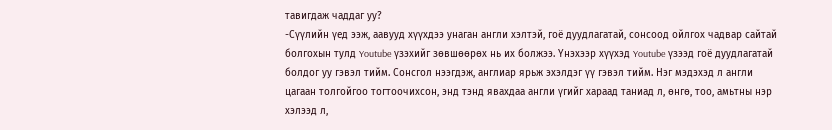тавигдаж чаддаг уу?
-Сүүлийн үед ээж, аавууд хүүхдээ унаган англи хэлтэй, гоё дуудлагатай, сонсоод ойлгох чадвар сайтай болгохын тулд Youtube үзэхийг зөвшөөрөх нь их болжээ. Үнэхээр хүүхэд Youtube үзээд гоё дуудлагатай болдог уу гэвэл тийм. Сонсгол нээгдэж, англиар ярьж эхэлдэг үү гэвэл тийм. Нэг мэдэхэд л англи цагаан толгойгоо тогтоочихсон, энд тэнд явахдаа англи үгийг хараад таниад л, өнгө, тоо, амьтны нэр хэлээд л,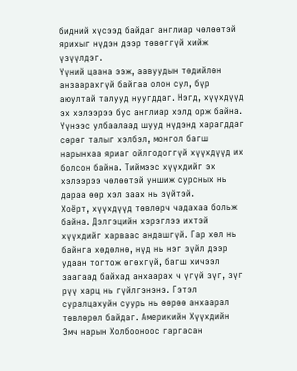бидний хүсээд байдаг англиар чөлөөтэй ярихыг нүдэн дээр төвөггүй хийж үзүүлдэг.
Үүний цаана ээж, аавуудын төдийлөн анзаарахгүй байгаа олон сул, бүр аюултай талууд нуугддаг. Нэгд, хүүхдүүд эх хэлээрээ бус англиар хэлд орж байна. Үүнээс улбаалаад шууд нүдэнд харагддаг сөрөг талыг хэлбэл, монгол багш нарынхаа яриаг ойлгодоггүй хүүхдүүд их болсон байна. Тиймээс хүүхдийг эх хэлээрээ чөлөөтэй уншиж сурсных нь дараа өөр хэл заах нь зүйтэй.
Хоёрт, хүүхдүүд төвлөрч чадахаа больж байна. Дэлгэцийн хэрэглээ ихтэй хүүхдийг харваас андашгүй. Гар хөл нь байнга хөдөлнө, нүд нь нэг зүйл дээр удаан тогтож өгөхгүй, багш хичээл заагаад байхад анхаарах ч үгүй зүг, зүг рүү харц нь гүйлгэнэнэ. Гэтэл суралцахуйн суурь нь өөрөө анхаарал төвлөрөл байдаг. Америкийн Хүүхдийн Эмч нарын Холбооноос гаргасан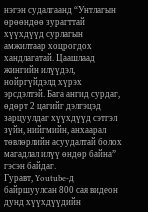нэгэн судалгаанд “Унтлагын өрөөндөө зурагттай хүүхдүүд сурлагын амжилтаар хоцрогдох хандлагатай. Цаашлаад жингийн илүүдэл, нойргүйдэлд хүрэх эрсдэлтэй. Бага ангид сурдаг, өдөрт 2 цагийг дэлгэцэд зарцуулдаг хүүхдүүд сэтгэл зүйн, нийгмийн, анхаарал төвлөрлийн асуудалтай болох магадлал илүү өндөр байна” гэсэн байдаг.
Гуравт, Youtube-д байршуулсан 800 сая видеон дунд хүүхдүүдийн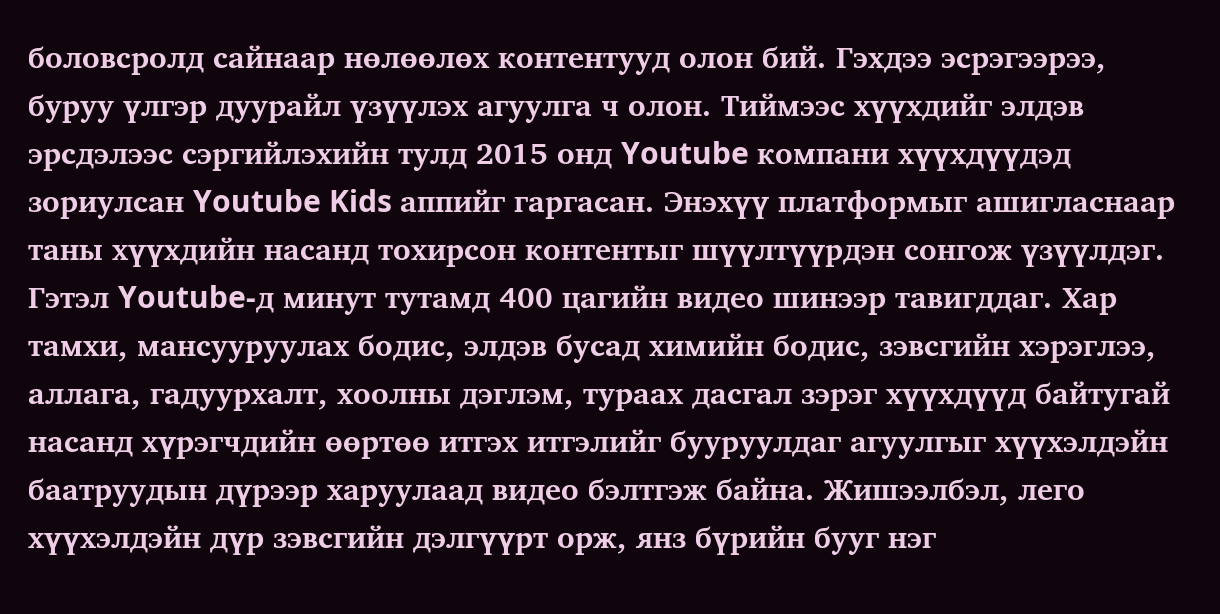боловсролд сайнаар нөлөөлөх контентууд олон бий. Гэхдээ эсрэгээрээ, буруу үлгэр дуурайл үзүүлэх агуулга ч олон. Тиймээс хүүхдийг элдэв эрсдэлээс сэргийлэхийн тулд 2015 онд Youtube компани хүүхдүүдэд зориулсан Youtube Kids аппийг гаргасан. Энэхүү платформыг ашигласнаар таны хүүхдийн насанд тохирсон контентыг шүүлтүүрдэн сонгож үзүүлдэг.
Гэтэл Youtube-д минут тутамд 400 цагийн видео шинээр тавигддаг. Хар тамхи, мансууруулах бодис, элдэв бусад химийн бодис, зэвсгийн хэрэглээ, аллага, гадуурхалт, хоолны дэглэм, тураах дасгал зэрэг хүүхдүүд байтугай насанд хүрэгчдийн өөртөө итгэх итгэлийг бууруулдаг агуулгыг хүүхэлдэйн баатруудын дүрээр харуулаад видео бэлтгэж байна. Жишээлбэл, лего хүүхэлдэйн дүр зэвсгийн дэлгүүрт орж, янз бүрийн бууг нэг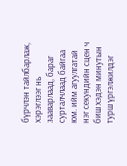бүрчлэн тайлбарлаж, хэрэглээг нь зааварлаад, бараг сурталчлаад байгаа юм. ийм агуулгатай нэг секундийн сцен ч биш хэдэн минутын турш үргэлжилдэг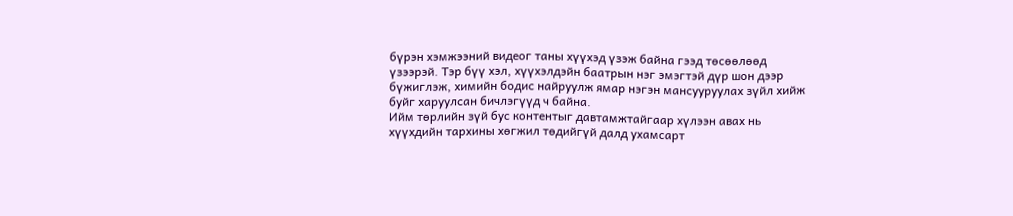бүрэн хэмжээний видеог таны хүүхэд үзэж байна гээд төсөөлөөд үзээрэй. Тэр бүү хэл, хүүхэлдэйн баатрын нэг эмэгтэй дүр шон дээр бүжиглэж, химийн бодис найруулж ямар нэгэн мансууруулах зүйл хийж буйг харуулсан бичлэгүүд ч байна.
Ийм төрлийн зүй бус контентыг давтамжтайгаар хүлээн авах нь хүүхдийн тархины хөгжил төдийгүй далд ухамсарт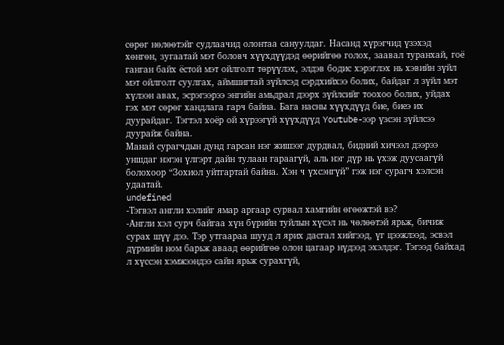сөрөг нөлөөтэйг судлаачид олонтаа сануулдаг. Насанд хүрэгчид үзэхэд хөнгөн, зугаатай мэт боловч хүүхдүүдэд өөрийгөө голох, заавал туранхай, гоё ганган байх ёстой мэт ойлголт төрүүлэх, элдэв бодис хэрэглэх нь хэвийн зүйл мэт ойлголт суулгах, аймшигтай зүйлсэд сэрдхийхээ болих, байдаг л зүйл мэт хүлээн авах, эсрэгээрээ энгийн амьдрал дээрх зүйлсийг тоохоо болих, уйдах гэх мэт сөрөг хандлага гарч байна. Бага насны хүүхдүүд бие, биеэ их дуурайдаг. Тэгтэл хоёр ой хүрээгүй хүүхдүүд Youtube-ээр үзсэн зүйлсээ дуурайж байна.
Манай сурагчдын дунд гарсан нэг жишээг дурдвал, бидний хичээл дээрээ уншдаг нэгэн үлгэрт дайн тулаан гараагүй, аль нэг дүр нь үхэж дуусаагүй болохоор “Зохиол уйтгартай байна. Хэн ч үхсэнгүй” гэж нэг сурагч хэлсэн удаатай.
undefined
-Тэгвэл англи хэлийг ямар аргаар сурвал хамгийн өгөөжтэй вэ?
-Англи хэл сурч байгаа хүн бүрийн туйлын хүсэл нь чөлөөтэй ярьж, бичиж сурах шүү дээ. Тэр утгаараа шууд л ярих дасгал хийгээд, үг цээжлээд, эсвэл дүрмийн ном барьж аваад өөрийгөө олон цагаар нүдээд эхэлдэг. Тэгээд байхад л хүссэн хэмжээндээ сайн ярьж сурахгүй,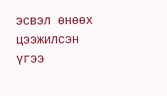эсвэл өнөөх цээжилсэн үгээ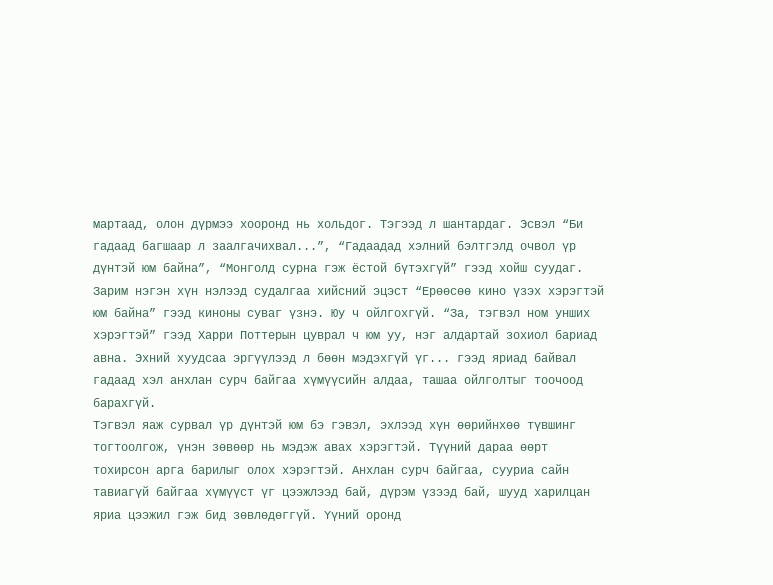мартаад, олон дүрмээ хооронд нь хольдог. Тэгээд л шантардаг. Эсвэл “Би гадаад багшаар л заалгачихвал...”, “Гадаадад хэлний бэлтгэлд очвол үр дүнтэй юм байна”, “Монголд сурна гэж ёстой бүтэхгүй” гээд хойш суудаг. Зарим нэгэн хүн нэлээд судалгаа хийсний эцэст “Ерөөсөө кино үзэх хэрэгтэй юм байна” гээд киноны суваг үзнэ. Юу ч ойлгохгүй. “За, тэгвэл ном унших хэрэгтэй” гээд Харри Поттерын цуврал ч юм уу, нэг алдартай зохиол бариад авна. Эхний хуудсаа эргүүлээд л бөөн мэдэхгүй үг... гээд яриад байвал гадаад хэл анхлан сурч байгаа хүмүүсийн алдаа, ташаа ойлголтыг тоочоод барахгүй.
Тэгвэл яаж сурвал үр дүнтэй юм бэ гэвэл, эхлээд хүн өөрийнхөө түвшинг тогтоолгож, үнэн зөвөөр нь мэдэж авах хэрэгтэй. Түүний дараа өөрт тохирсон арга барилыг олох хэрэгтэй. Анхлан сурч байгаа, сууриа сайн тавиагүй байгаа хүмүүст үг цээжлээд бай, дүрэм үзээд бай, шууд харилцан яриа цээжил гэж бид зөвлөдөггүй. Үүний оронд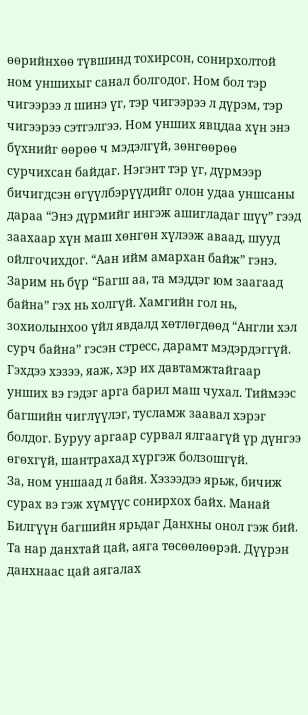өөрийнхөө түвшинд тохирсон, сонирхолтой ном уншихыг санал болгодог. Ном бол тэр чигээрээ л шинэ үг, тэр чигээрээ л дүрэм, тэр чигээрээ сэтгэлгээ. Ном унших явцдаа хүн энэ бүхнийг өөрөө ч мэдэлгүй, зөнгөөрөө сурчихсан байдаг. Нэгэнт тэр үг, дүрмээр бичигдсэн өгүүлбэрүүдийг олон удаа уншсаны дараа “Энэ дүрмийг ингэж ашигладаг шүү” гээд заахаар хүн маш хөнгөн хүлээж аваад, шууд ойлгочихдог. “Аан ийм амархан байж” гэнэ. Зарим нь бүр “Багш аа, та мэддэг юм заагаад байна” гэх нь холгүй. Хамгийн гол нь, зохиолынхоо үйл явдалд хөтлөгдөөд “Англи хэл сурч байна” гэсэн стресс, дарамт мэдэрдэггүй. Гэхдээ хэзээ, яаж, хэр их давтамжтайгаар унших вэ гэдэг арга барил маш чухал. Тиймээс багшийн чиглүүлэг, тусламж заавал хэрэг болдог. Буруу аргаар сурвал ялгаагүй үр дүнгээ өгөхгүй, шантрахад хүргэж болзошгүй.
За, ном уншаад л байя. Хэзээдээ ярьж, бичиж сурах вэ гэж хүмүүс сонирхох байх. Манай Билгүүн багшийн ярьдаг Данхны онол гэж бий.
Та нар данхтай цай, аяга төсөөлөөрэй. Дүүрэн данхнаас цай аягалах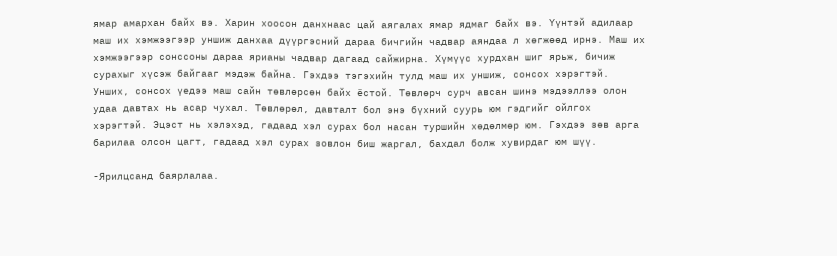ямар амархан байх вэ. Харин хоосон данхнаас цай аягалах ямар ядмаг байх вэ. Үүнтэй адилаар маш их хэмжээгээр уншиж данхаа дүүргэсний дараа бичгийн чадвар аяндаа л хөгжөөд ирнэ. Маш их хэмжээгээр сонссоны дараа ярианы чадвар дагаад сайжирна. Хүмүүс хурдхан шиг ярьж, бичиж сурахыг хүсэж байгааг мэдэж байна. Гэхдээ тэгэхийн тулд маш их уншиж, сонсох хэрэгтэй. Унших, сонсох үедээ маш сайн төвлөрсөн байх ёстой. Төвлөрч сурч авсан шинэ мэдээллээ олон удаа давтах нь асар чухал. Төвлөрөл, давталт бол энэ бүхний суурь юм гэдгийг ойлгох хэрэгтэй. Эцэст нь хэлэхэд, гадаад хэл сурах бол насан туршийн хөдөлмөр юм. Гэхдээ зөв арга барилаа олсон цагт, гадаад хэл сурах зовлон биш жаргал, бахдал болж хувирдаг юм шүү.

-Ярилцсанд баярлалаа.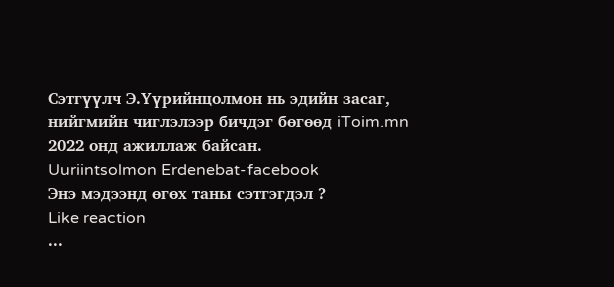Сэтгүүлч Э.Үүрийнцолмон нь эдийн засаг, нийгмийн чиглэлээр бичдэг бөгөөд iToim.mn 2022 онд ажиллаж байсан.
Uuriintsolmon Erdenebat-facebook
Энэ мэдээнд өгөх таны сэтгэгдэл ?
Like reaction
...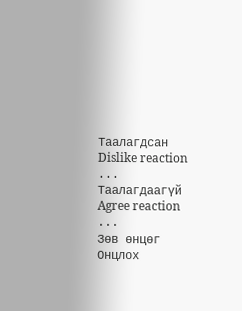Таалагдсан
Dislike reaction
...
Таалагдаагүй
Agree reaction
...
Зөв өнцөг
Онцлох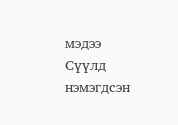мэдээ
Сүүлд нэмэгдсэн